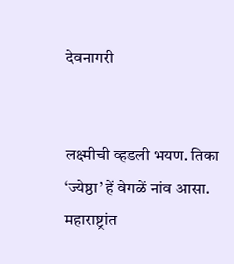देवनागरी


लक्ष्मीची व्हडली भयण. तिका ‘ज्येष्ठा’ हें वेगळें नांव आसा. महाराष्ट्रांत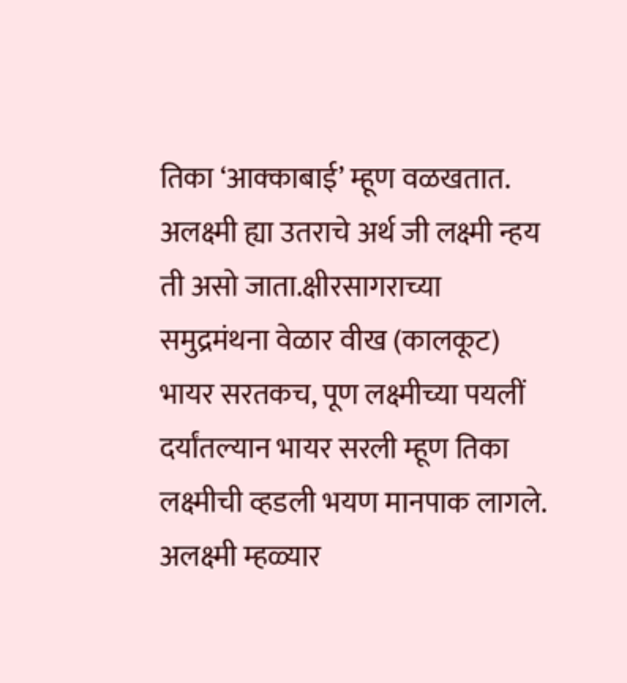तिका ‘आक्काबाई’ म्हूण वळखतात. अलक्ष्मी ह्या उतराचे अर्थ जी लक्ष्मी न्हय ती असो जाता.क्षीरसागराच्या समुद्रमंथना वेळार वीख (कालकूट) भायर सरतकच, पूण लक्ष्मीच्या पयलीं दर्यांतल्यान भायर सरली म्हूण तिका लक्ष्मीची व्हडली भयण मानपाक लागले. अलक्ष्मी म्हळ्यार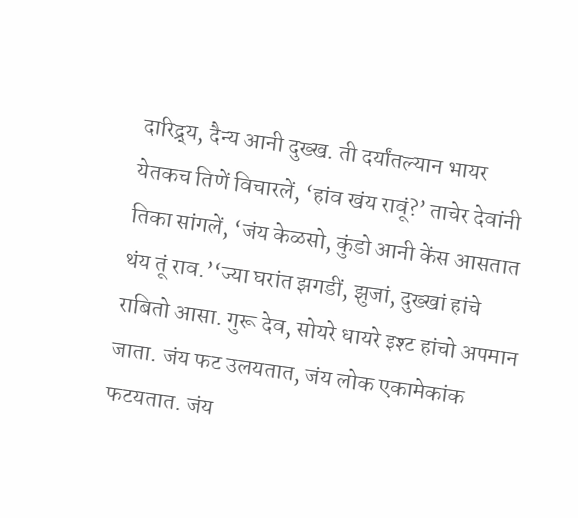दारिद्र्य, दैन्य आनी दुख्ख. ती दर्यांतल्यान भायर येतकच तिणें विचारलें, ‘हांव खंय रावूं?’ ताचेर देवांनी तिका सांगलें, ‘जंय केळसो, कुंडो आनी केंस आसतात थंय तूं राव.’‘ज्या घरांत झगडीं, झुजां, दुख्खां हांचे राबितो आसा. गुरू देव, सोयरे धायरे इश्ट हांचो अपमान जाता. जंय फट उलयतात, जंय लोक एकामेकांक फटयतात. जंय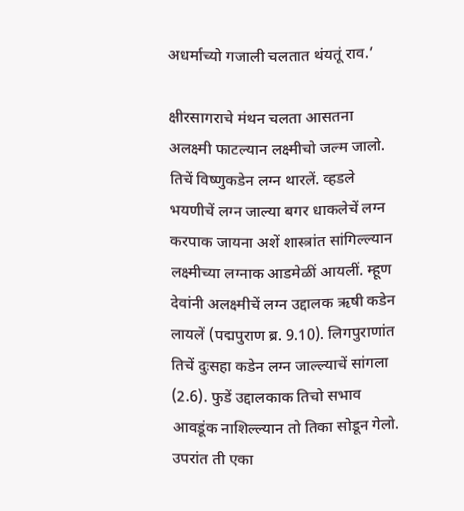अधर्माच्यो गजाली चलतात थंयतूं राव.’

क्षीरसागराचे मंथन चलता आसतना अलक्ष्मी फाटल्यान लक्ष्मीचो जल्म जालो. तिचें विष्णुकडेन लग्न थारलें. व्हडले भयणीचें लग्न जाल्या बगर धाकलेचें लग्न करपाक जायना अशें शास्त्रांत सांगिल्ल्यान लक्ष्मीच्या लग्नाक आडमेळीं आयलीं. म्हूण देवांनी अलक्ष्मीचें लग्न उद्दालक ऋषी कडेन लायलें (पद्मपुराण ब्र. 9.10). लिगपुराणांत तिचें दुःसहा कडेन लग्न जाल्ल्याचें सांगला (2.6). फुडें उद्दालकाक तिचो सभाव आवडूंक नाशिल्ल्यान तो तिका सोडून गेलो. उपरांत ती एका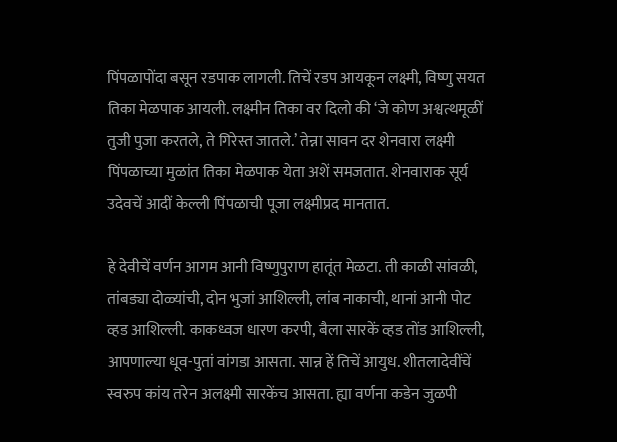पिंपळापोंदा बसून रडपाक लागली. तिचें रडप आयकून लक्ष्मी, विष्णु सयत तिका मेळपाक आयली. लक्ष्मीन तिका वर दिलो की ‘जे कोण अश्वत्थमूळीं तुजी पुजा करतले, ते गिरेस्त जातले.’ तेन्ना सावन दर शेनवारा लक्ष्मी पिंपळाच्या मुळांत तिका मेळपाक येता अशें समजतात. शेनवाराक सूर्य उदेवचें आदीं केल्ली पिंपळाची पूजा लक्ष्मीप्रद मानतात.

हे देवीचें वर्णन आगम आनी विष्णुपुराण हातूंत मेळटा. ती काळी सांवळी, तांबड्या दोळ्यांची, दोन भुजां आशिल्ली, लांब नाकाची, थानां आनी पोट व्हड आशिल्ली. काकध्वज धारण करपी, बैला सारकें व्हड तोंड आशिल्ली, आपणाल्या धूव-पुतां वांगडा आसता. सान्न हें तिचें आयुध. शीतलादेवींचें स्वरुप कांय तरेन अलक्ष्मी सारकेंच आसता. ह्या वर्णना कडेन जुळपी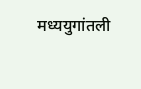मध्ययुगांतली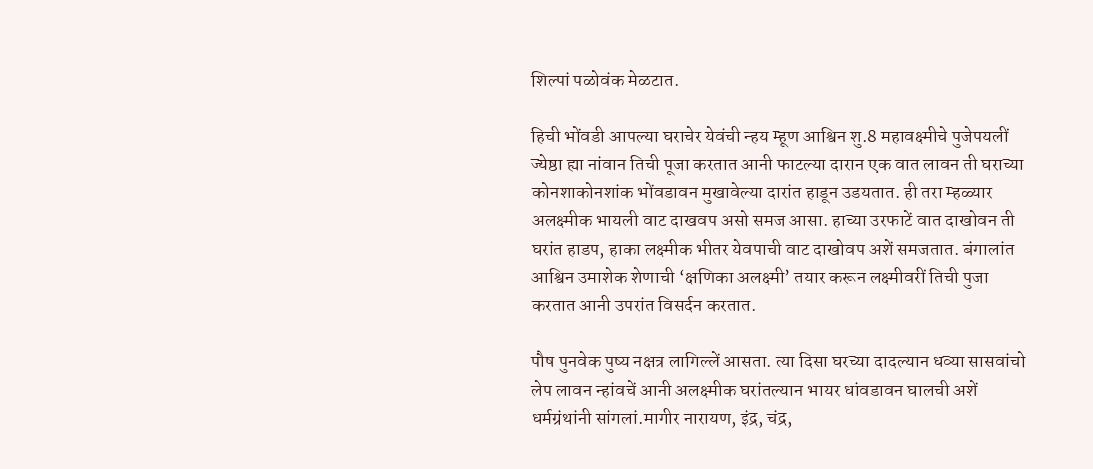शिल्पां पळोवंक मेळटात.

हिची भोंवडी आपल्या घराचेर येवंची न्हय म्हूण आश्विन शु.8 महावक्ष्मीचे पुजेपयलीं ज्येष्ठा ह्या नांवान तिची पूजा करतात आनी फाटल्या दारान एक वात लावन ती घराच्या कोनशाकोनशांक भोंवडावन मुखावेल्या दारांत हाडून उडयतात. ही तरा म्हळ्यार अलक्ष्मीक भायली वाट दाखवप असो समज आसा. हाच्या उरफाटें वात दाखोवन ती घरांत हाडप, हाका लक्ष्मीक भीतर येवपाची वाट दाखोवप अशें समजतात. बंगालांत आश्विन उमाशेक शेणाची ‘क्षणिका अलक्ष्मी’ तयार करून लक्ष्मीवरीं तिची पुजा करतात आनी उपरांत विसर्दन करतात.

पौष पुनवेक पुष्य नक्षत्र लागिल्लें आसता. त्या दिसा घरच्या दादल्यान धव्या सासवांचो लेप लावन न्हांवचें आनी अलक्ष्मीक घरांतल्यान भायर धांवडावन घालची अशें धर्मग्रंथांनी सांगलां.मागीर नारायण, इंद्र, चंद्र,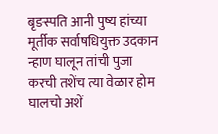बृङस्पति आनी पुष्य हांच्या मूर्तीक सर्वाषधियुक्त उदकान न्हाण घालून तांची पुजा करची तशेंच त्या वेळार होम घालचो अशें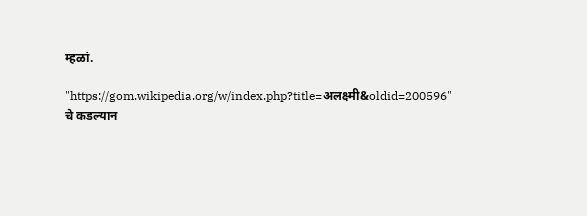म्हळां.

"https://gom.wikipedia.org/w/index.php?title=अलक्ष्मी&oldid=200596" चे कडल्यान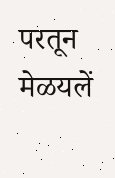परतून मेळयलें